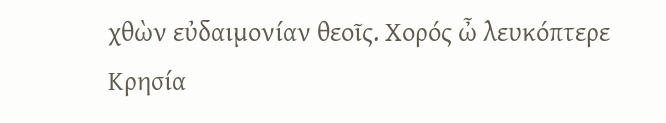χθὼν εὐδαιμονίαν θεοῖς. Χορός ὦ λευκόπτερε Κρησία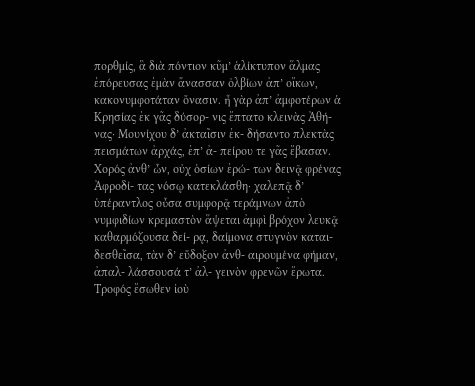πορθμίς, ἃ διὰ πόντιον κῦμ’ ἁλίκτυπον ἅλμας ἐπόρευσας ἐμὰν ἄνασσαν ὀλβίων ἀπ’ οἴκων, κακονυμφοτάταν ὄνασιν. ἦ γὰρ ἀπ’ ἀμφοτέρων ἁ Κρησίας ἐκ γᾶς δύσορ- νις ἔπτατο κλεινὰς Ἀθή- νας· Μουνίχου δ’ ἀκταῖσιν ἐκ- δήσαντο πλεκτὰς πεισμάτων ἀρχάς, ἐπ’ ἀ- πείρου τε γᾶς ἔβασαν. Χορός ἀνθ’ ὧν, οὐχ ὁσίων ἐρώ- των δεινᾷ φρένας Ἀφροδί- τας νόσῳ κατεκλάσθη· χαλεπᾷ δ’ ὑπέραντλος οὖσα συμφορᾷ τεράμνων ἀπὸ νυμφιδίων κρεμαστὸν ἅψεται ἀμφὶ βρόχον λευκᾷ καθαρμόζουσα δεί- ρᾳ, δαίμονα στυγνὸν καται- δεσθεῖσα, τὰν δ’ εὔδοξον ἀνθ- αιρουμένα φήμαν, ἀπαλ- λάσσουσά τ’ ἀλ- γεινὸν φρενῶν ἔρωτα. Τροφός ἔσωθεν ἰοὺ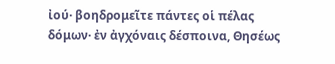ἰού· βοηδρομεῖτε πάντες οἱ πέλας δόμων· ἐν ἀγχόναις δέσποινα, Θησέως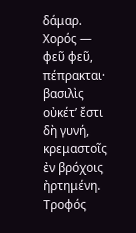δάμαρ. Χορός — φεῦ φεῦ, πέπρακται· βασιλὶς οὐκέτ’ ἔστι δὴ γυνή, κρεμαστοῖς ἐν βρόχοις ἠρτημένη. Τροφός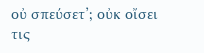οὐ σπεύσετ’; οὐκ οἴσει τις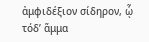ἀμφιδέξιον σίδηρον, ᾧ τόδ’ ἅμμα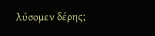λύσομεν δέρης;